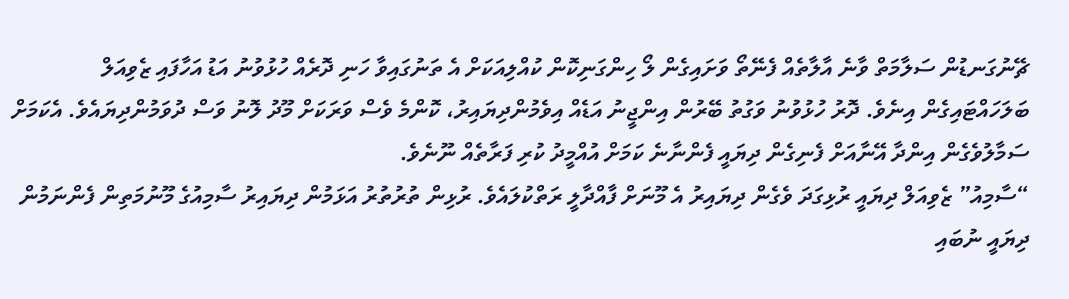ޗޭނުގަނޑުން ސަލާމަތް ވާނެ އާލާތެއް ފެނޭތޯ ވަށައިގެން ލޯ ހިންގަނިކޮން ކުއްލިއަކަށް އެ ތަނުގައިވާ ހަނި ދޮރެއް ހުޅުވުނު އަޑު އަހާފައި ޒެވިއަލް ބަލަހައްޓައިގެން އިނެވެ. ދޮރު ހުޅުވުނު ވަގުތު ބޭރުން އިންޖީނު އަޑެއް އިވެމުންދިޔައިރު، ކޮންމެ ވެސް ވަރަކަށް މޫދު ލޮނު ވަސް ދުވަމުންދިޔައެވެ. އެކަމަށް ސަމާލުވެގެން އިންދާ އޭނާއަށް ފެނިގެން ދިޔައީ ފެންނާނެ ކަމަށް އުއްމީދު ކުރި ފަރާތެއް ނޫނެވެ.
“ސާމިއު” ޒެވިއަލް ދިޔައީ ރުޅިގަދަ ވެގެން ދިޔައިރު އެ މޫނަށް ފާއްދާލީ ރަތްކުލައެވެ. ރުޅިން ތުރުތުރު އަޅަމުން ދިޔައިރު ސާމިއުގެ މޫނުމަތިން ފެންނަމުން ދިޔައީ ނުބައި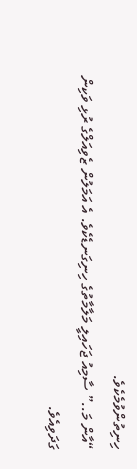ހިނިތުންވުމެކެވެ.
“އާން މަ..” ސާމިއު ޖަހައިލީ މަލާމާތުގެ ހިނިގަނޑެކެވެ. އެ އަމަލުން ޒެވިއަލްގެ ރުޅި ވަކިން ގަދަވިއެވެ.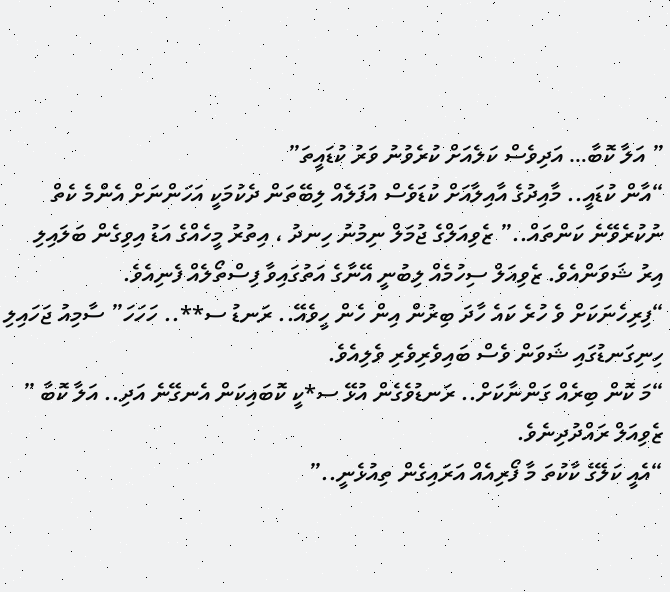” އަލާ ކޮބާ… އަދިވެސް ކަލެއަށް ކުރެވުނު ވަރު ކުޑައީތަ”
“އާން ކުޑައީ.. މާއިދުގެ އާއިލާއަށް ކުޑަވެސް އުފަލެއް ލިބޭތަން ދެކުމަކީ އަހަންނަށް އެންމެ ކެތް ނުކުރެވޭނެ ކަންތައް..” ޒެވިއަލްގެ ޖުމަލް ނިމުނު ހިނދު ، އިތުރު މީހެއްގެ އަޑު އިވިގެން ބަލައިލި އިރު ޝަވަންއެވެ. ޒެވިއަލް ސިހުމެއް ލިބުނީ އޭނާގެ އަތުގައިވާ ފިސްތޯލެއް ފެނިއެވެ.
“ފިރިހެނަކަށް ވެ ހުރެ ކައެ ހާދަ ބިރުން އިން ހެން ހީވެއޭ.. ރަނޑު ސ**.. ހަހަހަ” ސާމިއު ޖަހައިލި ހިނިގަނޑުގައި ޝަވަން ވެސް ބައިވެރިވެރި ވެލިއެވެ.
“މަ ކޮން ބިރެއް ގަންނާކަށް.. ރަނޑުވެގެން އުޅޭ ސ*ކީ ކޮބައިކަން އެނގޭނެ އަދި.. އަލާ ކޮބާ ” ޒެވިއަލް ރައްދުދިނެވެ.
“އެއީ ކަލޭގެ ކާކުތަ މާ ފޯރިއެއް އަރައިގެން ތިއުޅެނީ..”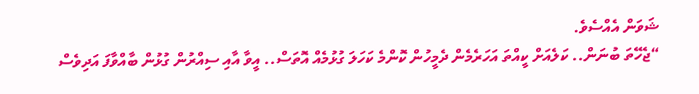ޝަވަން އެއްސެވެ.
“ޖެހޭތަ ބުނަން.. ކަލެއަށް ކީއްތަ އަހަރެމެން ދެމީހުން ކޮންމެ ކަހަލަ ގުޅުމެއް އޮތަސް.. އީވާ އާއި ސިއްރުން ގުޅުން ބާއްވާފަ އަދިވެސް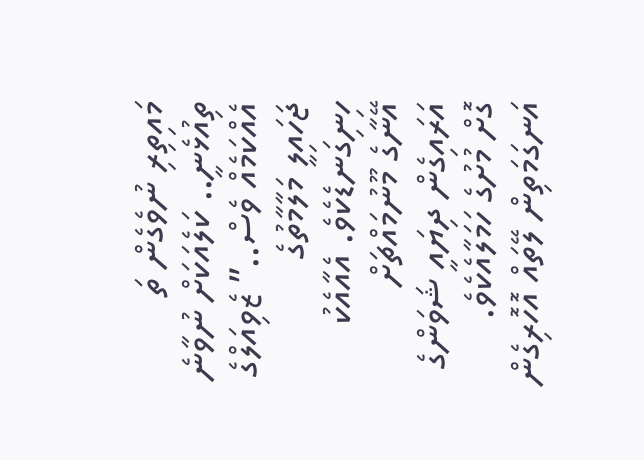މައިތިރި ނުވެގެން ތަ ތިއުޅެނީ.. ކަލެއަކަށް ނުވާނެ އެއްކަމެއް ވެސް..” ޒެވިއަލްގެ ޖަހައިލީ މަލާމާތުގެ ހިނިގަނޑެކެވެ. އެއާއެކު އޭނާގެ މޫނުމައްޗަށް އަރައިގެން ދިޔައީ ޝަވަންގެ ގޮށް މުށުގެ ހަމަލާއެކެވެ. އަނގަމަތިން ލޭތައް އޮހޮރިގެން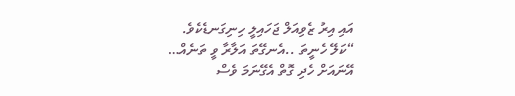އައި އިރު ޒެވިއަލް ޖަހައިލީ ހިނިގަނޑެކެވެ.
“ކަލޭ ހެނީތަ ..އެނގޭތަ އަލާރާ ވީ ތަނެއް… އޭނައަށް ހެދި ގޮތް އެގޭނަމަ ވެސް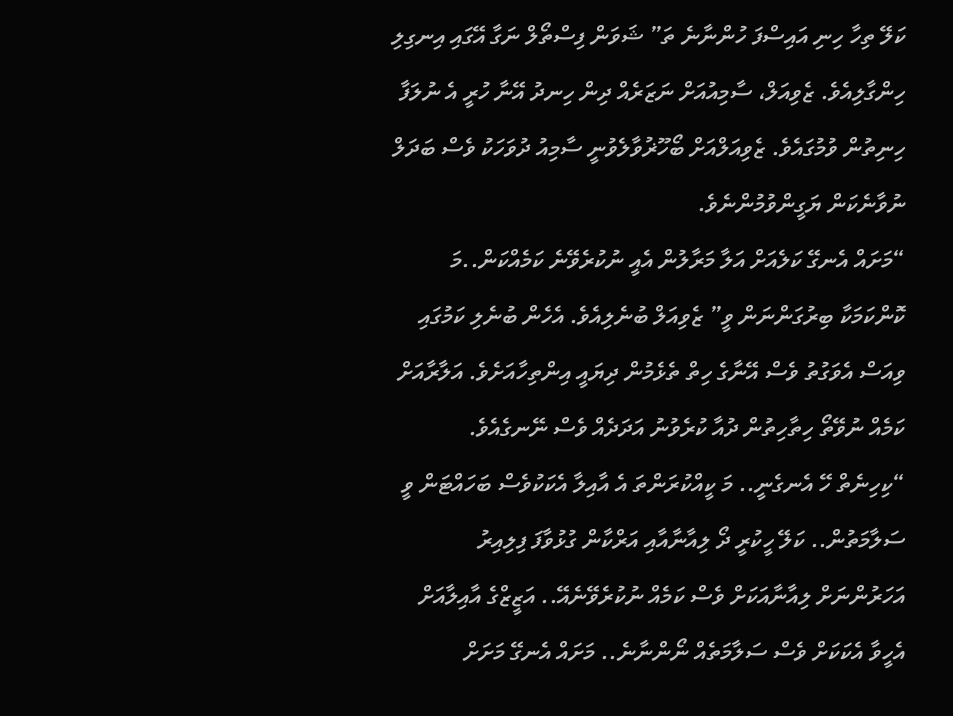ކަލޭ ތިހާ ހިނި އައިސްފަ ހުންނާނެ ތަ” ޝަވަން ފިސްތޯލް ނަގާ އޭގައި އިނގިލި ހިންގާލިއެވެ. ޒެވިއަލް، ސާމިއުއަށް ނަޒަރެއް ދިން ހިނދު އޭނާ ހުރީ އެ ނުލަފާ ހިނިތުން ވުމުގައެވެ. ޒެވިއަލްއަށް ބޯހޫޜުވާލެވުނީ ސާމިއު ދުވަހަކު ވެސް ބަދަލް ނުވާނެކަން ޔަގީންވުމުންނެވެ.
“މަށައް އެނގޭ ކަލެއަށް އަލާ މަރާލުން އެއީ ނުކުރެވޭނެ ކަމެއްކަން..މަ ކޮންކަމަކާ ބިރުގަންނަން ވީ” ޒެވިއަލް ބުނެލިއެވެ. އެހެން ބުނެލި ކަމުގައި ވިއަސް އެވަގުތު ވެސް އޭނާގެ ހިތް ތެޅެމުން ދިޔައީ އިންތިހާއަށެވެ. އަލާރާއަށް ކަމެއް ނުވޭތޯ ހިތާހިތުން ދުއާ ކުރެވުނު އަދަދެއް ވެސް ނޭނގެއެވެ.
“ކިހިނެތް ހޭ އެނގެނީ.. މަ ކީއްކުރަންތަ އެ އާއިލާ އެކަކުވެސް ބަހައްޓަން ވީ ސަލާމަތުން.. ކަލޭ ހީކުރީ ދޯ ލިއާނާއާއި އަރްކާން ގުޅުވާފަ ފިލިއިރު އަހަރުންނަށް ލިއާނާއަކަށް ވެސް ކަމެއް ނުކުރެވޭނެއޭ.. އަޒީޒްގެ އާއިލާއަށް އެހީވާ އެކަކަށް ވެސް ސަލާމަތެއް ނޯންނާނެ.. މަށައް އެނގޭ މަށަށް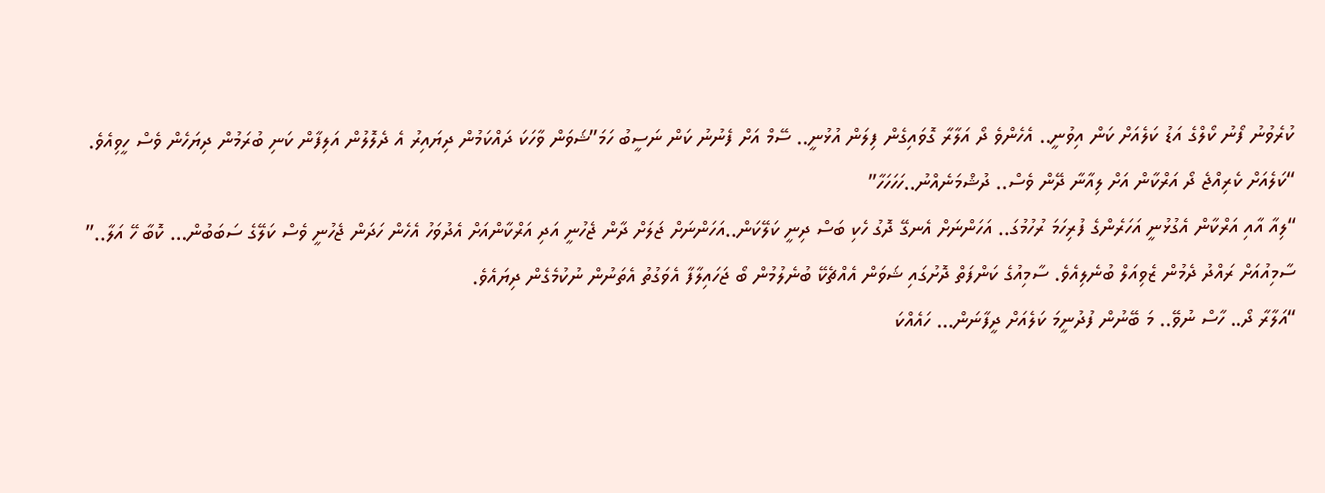ކުރެވުނު ފޯނު ކޯލްގެ އަޑު ކަލެއަށް ކަން އިވުނީ.. އެހެންވެ ދޯ އަލާރާ ގޮވައިގެން ފިލަން އުޅުނީ.. ސޭމް އަށް ފެނުނު ކަން ނަސީބު ހަމަ”ޝަވަން ވާހަކަ ދައްކަމުން ދިޔައިރު އެ ދެލޮލުން އަލިފާން ކަނި ބުރަމުން ދިޔަހެން ވެސް ހީވިއެވެ.
“ކަލެއަށް ކެރިއްޖެ ދޯ އަރްކާން އަށް ލިއާނާ ދޭން ވެސް.. ދުޝްމަނެއްނު..ހަހަހަހާ”
“ލިއާ އާއި އަރްކާން އެގުޅުނީ އަހަރެންގެ ފުރިހަމަ ރުހުމުގަ.. އަހަންނަށް އެނގޭ ދޮގު ހެކި ބަސް ދިނީ ކަލޭކަން..އަހަންނަށް ޖަލަށް ދާން ޖެހުނީ އަދި އަރްކާންއަށް އެދުވަހު އެހެން ހަދަން ޖެހުނީ ވެސް ކަލޭގެ ސަބަބުން… ކޮބާ ހޭ އަލާ..” ސާމިއުއަށް ރައްދު ދެމުން ޒެވިއަލް ބުނެލިއެވެ. ސާމިއުގެ ކަންފަތް ދޮށުގައި ޝަވަން އެއްޗެކޭ ބުނެލުމުން ބޯ ޖަހައިލާފާ އެވަގުތު އެތަނުން ނުކުމެގެން ދިޔައެވެ.
“އަލާރާ ދޯ.. ހާސް ނުވޭ.. މަ ބޭނުން ފުދުނީމަ ކަލެއަށް ދީފާނަން… ހައެއްކަ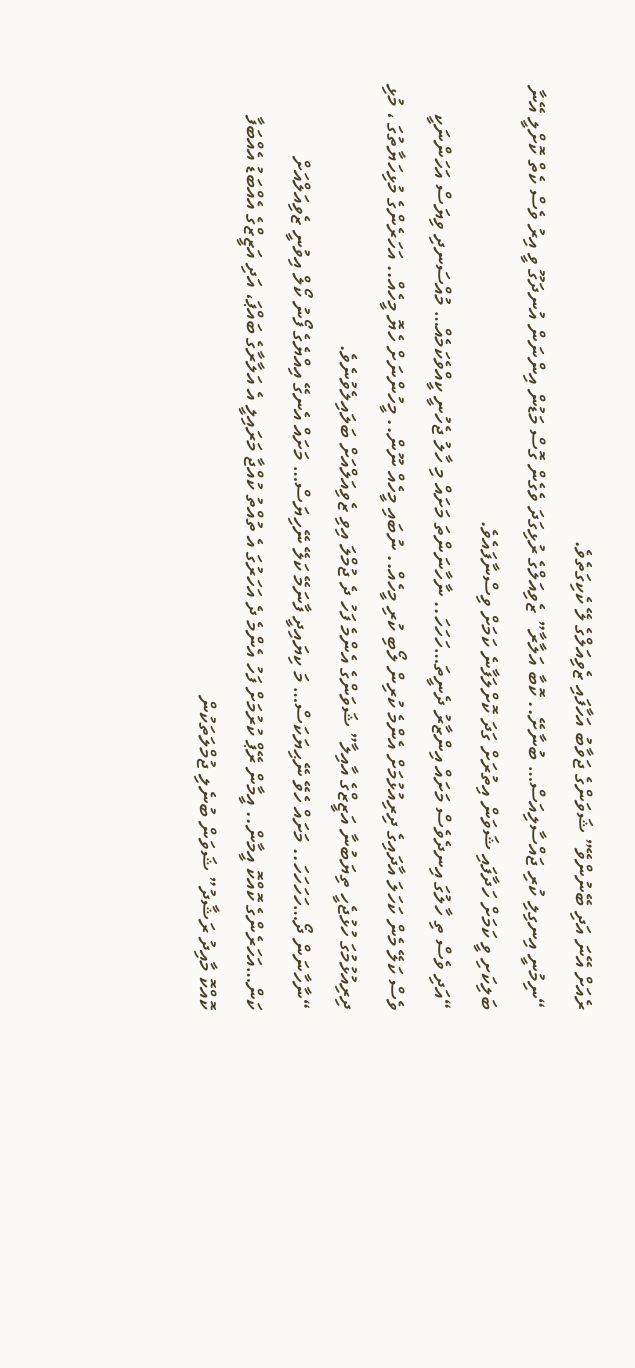ރެއަށް އޭނަ އަދި ބޭނުންވޭ” ޝަވަންގެ ޖަވާބު އަހާފައި ޒެވިއަލްގެ ލޭ ކެކިގަތެވެ.
“ނިމުނީ އިނގިލި ކުރި ޖައްސާލިއަސް… ބުނާށޭ.. ކޮބާ އަލާރާ” ޒެވިއަލްގެ ރުޅިގަދަ ވެގެން ގޮސް މަޑުން އިންނަން އުނދަގޫ ވީ އިރު ވެސް ކެތް ކޮށްލީ އޭނާ ބަލިކަށި ވީ ކަމަށް ހަދާފައި ޝަވަން އިތުރަށް ގަދަ ކޮށްލަފާނެ ކަމަށް ވިސްނާފައެވެ.
“އަދި ވެސް ތި ހާލުގަ އިނދެވެސް މަށައް އިންޒާރު ދެނީތަ…ހަހަހަ.. ނާހާނަންތަ މަށައް މި ހާލު ޖެހުނީ ކީއްވެކަމެއް… މުއްސަނދި ވިޔަސް އަހަންނަކީ ވެސް ކަލޭ މެން ކަހަލަ އާދައިގެ ދިރިއުޅުމަށް އެންމެ ކުރިން ލޯބި ކުރި މީހެއް.. ނުބައި މީހެއް ނޫން.. މީހުންނަށް ހެޔޮ މީހެއް.. އަހަރެންގެ މުޅިހަޔާތުގަ ، މުޅި ދިރިއުޅުމުގަ ހުޅުޖެހީ ތިޔަބުނާ އަޒީޒްގެ އާއިލާ” ޝަވަންގެ އެންމެ ފަހު ދެ ޖުމްލަ އިވި ޒެވިއަލްއަށް ބަލައިލެވުނެވެ.
“ނާހާނަން ދޯ…ހަހަހަހަ.. މަށައް ހެވޭ ނޭޙިޔަކަސް… މަ ކިޔައިދީ ފާނަމޭ ކަލޭ ނޭހިޔަސް… މަށައް އެނގޭ އިއްޔެގެ ފޯނު ކޯލް އިވުނީ ޒެވިއަލްއަށް ކަން…އަހަރެންގެ ކޮއްކޮ އީމާން.. އީމާން ރޭޕް ކުރުމަށް ފަހު އެންމެ ދެ އަހަރުގަ އެ ތުއްތު ކުއްޖާ މަރައިލީ އެ އަލާރާގެ ބައްޕަ، އަދި އަޒީޒްގެ އެއްބަޑު އެއްބަފާ ކޮއްކޮ މާއިދު ރަޝާދު” ޝަވަން ބުނެލި ޖުމްލަތަކުން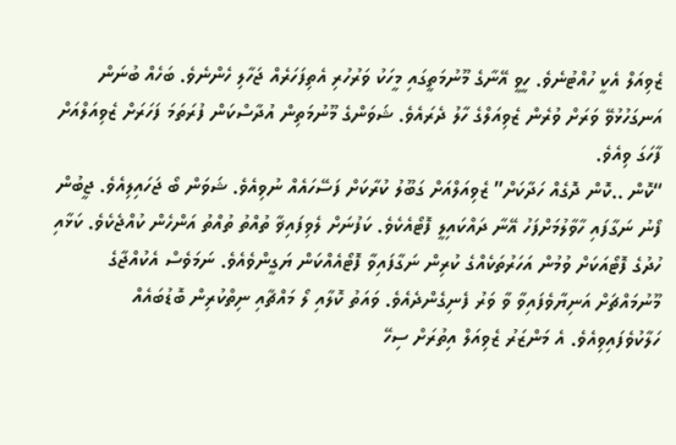ޒެވިއަލް އެކީ ހުއްޓުނެވެ. ހީވީ އޭނާގެ މޫނުމަތީގައި މީހަކު ވަރުހުރި އެތިފަހަރެއް ޖަހާލި ހެންނެވެ. ބަހެއް ބުނަން އަނގަހުޅުވޭ ވަރަށް ވުރެން ޒެވިއަލްގެ ހާލު ދެރައެވެ. ޝަވަންގެ މޫނުމަތިން އުދާސްކަން ފުރަތަމަ ފަހަރަށް ޒެވިއަލްއަށް ފާހަގަ ވިއެވެ.
“ކޮން ..ކޮން ދޮގެއް ހަދާކަށް” ޒެވިއަލްއަށް ގަބޫލު ކުރާކަށް ފަސޭހައެއް ނުވިއެވެ. ޝަވަން ބޯ ޖަހައިލިއެވެ. ޖީބުން ފޯނު ނަގާފައި ހާވާލުމަށްފަހު އޭނާ ދައްކައިލީ ފޮޓޯއެކެވެ. ކަފުނަށް ލެވިފައިޥާ ތުއްތު ތުއްތު އަންހެން ކުއްޖެކެވެ. ކަޅާއި ހުދުގެ ފޮޓޯއަކަށް ވުމުން އަހަރުތަކެއްގެ ކުރިން ނަގާފައިވާ ފޮޓޯއެއްކަން ޔަގީންވެއެވެ. ނަމަވެސް އެކުއްޖާގެ މޫނުމައްޗަށް އަނިޔާވެފައިވާ ވާ ވަރު ފެނިގެންދެއެވެ. ވައަތު ކޮލާއި ލޯ މައްޗާއި ނިތްކުރިން ބޮޑުބައެއް ހަލާކުވެފައިވިއެވެ. އެ މަންޒަރު ޒެވިއަލް އިތުރަށް ސިހޭ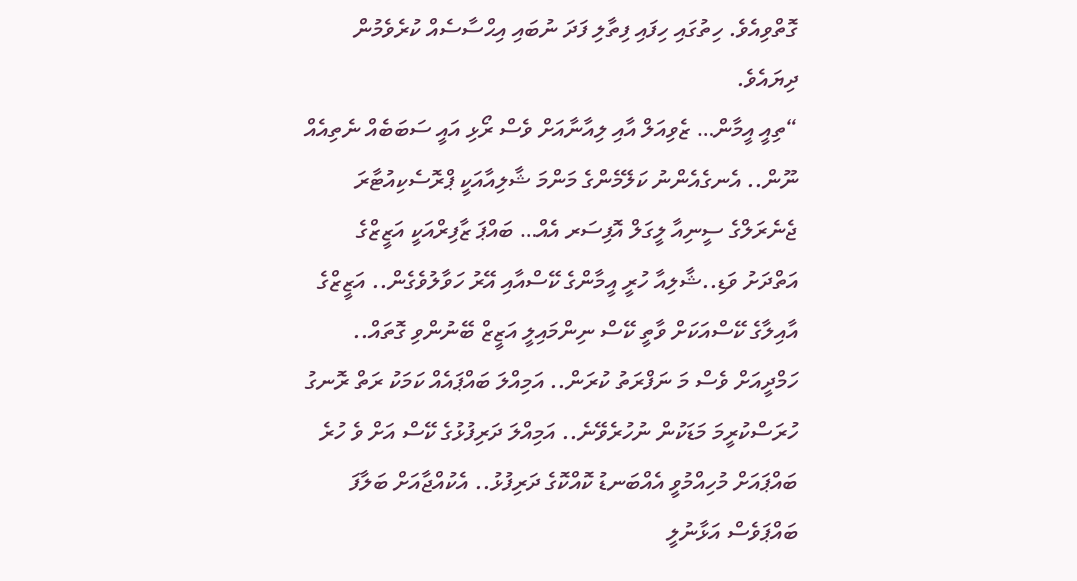ގޮތްވިއެވެ. ހިތުގައި ހިފައި ފިތާލި ފަދަ ނުބައި އިޙްސާސެއް ކުރެވެމުން ދިޔައެވެ.
“ތިއީ އީމާން… ޒެވިއަލް އާއި ލިއާނާއަށް ވެސް ރޯޅި އައީ ސަބަބެއް ނެތިއެއް ނޫން.. އެނގެއެންނު ކަލޭމެންގެ މަންމަ ޝާލިއާއަކީ ޕްރޮސެކިއުޓާރަ ޖެނެރަލްގެ ސީނިއާ ލީގަލް އޮފިސަރ އެއް… ބައްޕަ ޒާފިރްއަކީ އަޒީޒްގެ އަތްދަށު ވަޑި..ޝާލިއާ ހުރީ އީމާންގެ ކޭސްއާއި އޭރު ހަވާލުވެގެން.. އަޒީޒްގެ އާއިލާގެ ކޭސްއަކަށް ވާތީ ކޭސް ނިންމައިލީ އަޒީޒް ބޭނުންވި ގޮތައް.. ހަމްދީއަށް ވެސް މަ ނަފްރަތު ކުރަން.. އަމިއްލަ ބައްޕައެއް ކަމަކު ރަތް ރޮނގު ހުރަސްކުރީމަ މަޑަކުން ނުހުރެވޭނެ.. އަމިއްލަ ދަރިފުޅުގެ ކޭސް އަށް ވެ ހުރެ ބައްޕައަށް މުހިއްމުވީ އެއްބަނޑު ކޮއްކޮގެ ދަރިފުޅު.. އެކުއްޖާއަށް ބަލާފަ ބައްޕަވެސް އަޅާނުލީ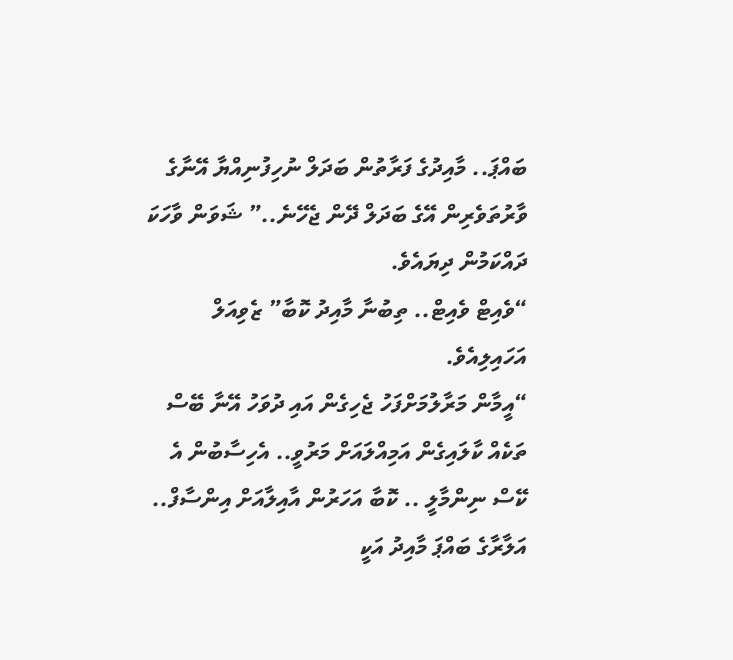ބައްޕަ.. މާއިދުގެ ފަރާތުން ބަދަލް ނުހިފުނިއްޔާ އޭނާގެ ވާރުތަވެރިން އޭގެ ބަދަލް ދޭން ޖެހޭނެ..” ޝަވަން ވާހަކަ ދައްކަމުން ދިޔައެވެ.
“ވެއިޓް ވެއިޓް.. ތިބުނާ މާއިދު ކޮބާ” ޒެވިއަލް އަހައިލިއެވެ.
“އީމާން މަރާލުމަށްފަހު ޖެހިގެން އައި ދުވަހު އޭނާ ބޭސް ތަކެއް ކާލައިގެން އަމިއްލައަށް މަރުވީ.. އެހިސާބުން އެ ކޭސް ނިންމާލީ .. ކޮބާ އަހަރުން އާއިލާއަށް އިންސާފް.. އަލާރާގެ ބައްޕަ މާއިދު އަކީ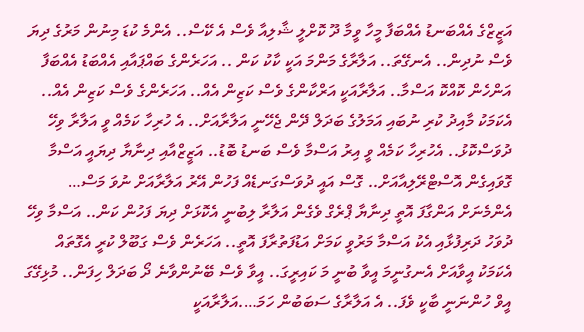އަޒީޒްގެ އެއްބަނޑު އެއްބަފާ މީހާ ވީމާ ދޫ ކޮށްލީ ޝާލިއާ ވެސް އެ ކޭސް.. އެންމެ ކުޑަ މިނުން މަރުގެ ދިޔަ ވެސް ނުދިން.. އެނގޭތަ.. އަލާރާގެ މަންމަ އަކީ ކާކު ކަން .. އަހަރެންގެ ބައްޕައާއި އެއްބަޑު އެއްބަފާ އަންހެން ކޮއްކޮ އަސްމާ.. އަލާރާއަކީ އަރްކާންގެ ވެސް ކަޒިން އެއް.. އަހަރެންގެ ވެސް ކަޒިން އެއް.. އެކަމަކު މާއިދު ކުރި ނުބައި އަމަލުގެ ބަދަލް ދޭން ޖެހޭނީ އަލާރާއަށް.. އެ ހުރިހާ ކަމެއް ވީ އަލާރާ ވިހޭ ދުވަސްކޮޅު.. އެހުރިހާ ކަމެއް ވީ އިރު އަސްމާ ވެސް ބަނޑު ބޮޑު.. އަޒީޒްއާއި ދިނާޔާ ދިޔައީ އަސްމާ ގޮވައިގެން އޮސްޓްރޭލިއާއަށް.. ގޮސް އައީ ދުވަސްގަނޑެއް ފަހުން އޭރު އަލާރާއަށް ނުވަ މަސް… އެންމެނަށް އަންގާފަ އޮތީ ދިނާޔާ ޕްރެގް ވެގެން އަލާރާ ލިބުނީ އެކޮޅަށް ދިޔަ ފަހުން ކަން.. އަސްމާ ވިހޭ ދުވަހު ދަރިފުޅާއި އެކު އަސްމާ މަރުވީ ކަމަށް އަޑުފަތުރާފަ އޮތީ.. އަހަރެން ވެސް ގަބޫލް ކުރީ އެގޮތައް އެކަމަކު އީވާއަށް އެނގުނީމަ އީވާ ބުނީ މަ ކައިރީގަ.. އީވާ ވެސް ބޭނުންވާނެ ދޯ ބަދަލް ހިފަން.. މުޅިގޭގަ އީވް ހުންނަނީ ބާކީ ވެފަ.. އެ އަލާރާގެ ސަބަބުން ހަމަ….އަލާރާއަކީ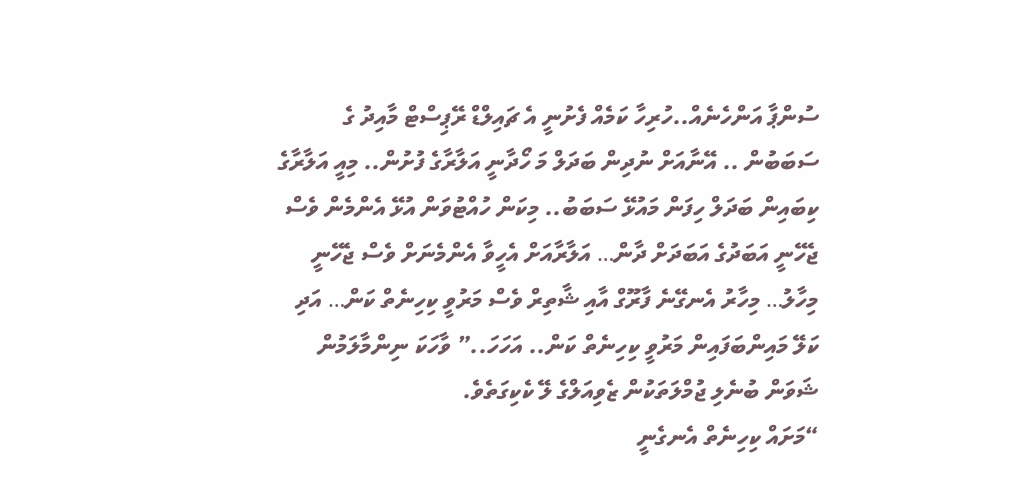ސުންޕާ އަންހެނެއް..ހުރިހާ ކަމެއް ފެށުނީ އެ ޗައިލްޑް ރޭޕިސްޓް މާއިދު ގެ ސަބަބުން .. އޭނާއަށް ނުދިން ބަދަލް މަ ހޯދާނީ އަލާރާގެ ފުށުން.. މިއީ އަލާރާގެ ކިބައިން ބަދަލް ހިފަން މައުޅޭ ސަބަބު.. މިކަން ހުއްޓުވަން އުޅޭ އެންމެން ވެސް ޖެހޭނީ އަބަދުގެ އަބަދަށް ދާން… އަލާރާއަށް އެހީވާ އެންމެނަށް ވެސް ޖެހޭނީ މިހާލު… މިހާރު އެނގޭނެ ފާރޫގް އާއި ޝާތިރް ވެސް މަރުވީ ކިހިނެތް ކަން… އަދި ކަލޭ މައިންބަފައިން މަރުވީ ކިހިނެތް ކަން.. އަހަހަ..” ވާހަކަ ނިންމާލަމުން ޝަވަން ބުނެލި ޖުމްލަތަކުން ޒެވިއަލްގެ ލޭ ކެކިގަތެވެ.
“މަށައް ކިހިނެތް އެނގެނީ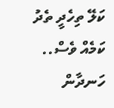ކަލޭ ތިހެދީ ތެދު ކަމެއް ވެސް.. ހަނދާން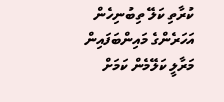ކުރާތި ކަލޭ ތިބުނިހެން އަހަރެންގެ މައިންބަފައިން މަރާލީ ކަލޭމެން ކަމަށް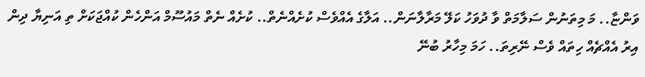ވަންޏާ.. މަ މިތަނުން ސަލާމަތް ވާ ދުވަހު ކަލޭ މަރާލާނަން.. އަލާގެ އެއްވެސް ކުށެއްނެތް.. ކުށެއް ނެތް މައުސޫމް އަންހެން ކުއްޖަކަށް ތި އަނިޔާ ދިން އިރު އެއްޗެއް ހިތައް ވެސް ނޭރިތަ.. ހަމަ މިހާރު ބުނޭ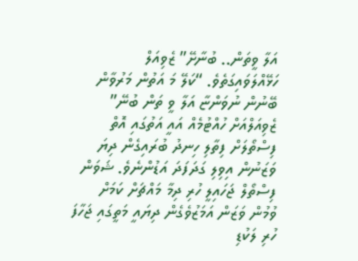އަލާ ވީތަން.. ބުނާށޭ” ޒެވިއަލް ހަޅޭއްލަވައިގަތެވެ. “ކަލޭ މަ އަތުން މަރުވާން ބޭނުން ނުވަންޏާ އަލާ ވީ ތަން ބުނޭ”
ޒެވިއަލްއަށް ހުއްޓުމެއް އައީ އަތުގައި އޮތް ފިސްތޯލަށް ފިތާލި ހިނދު ބުރައިގެން ދިޔަ ވަޒަނުން އިވިލި ގަދަފަދަ އަޑުންނެވެ. ޝަވަން ފިސްތޯލް ޖަހައިލީ ހުރި ދިމާ މައްޗަށް ކަމަށް ވުމުން ވަޒަން އަމަޒުވެގެން ދިޔައީ މަތީގައި ޖަހާފަ ހުރި ލަކުޑި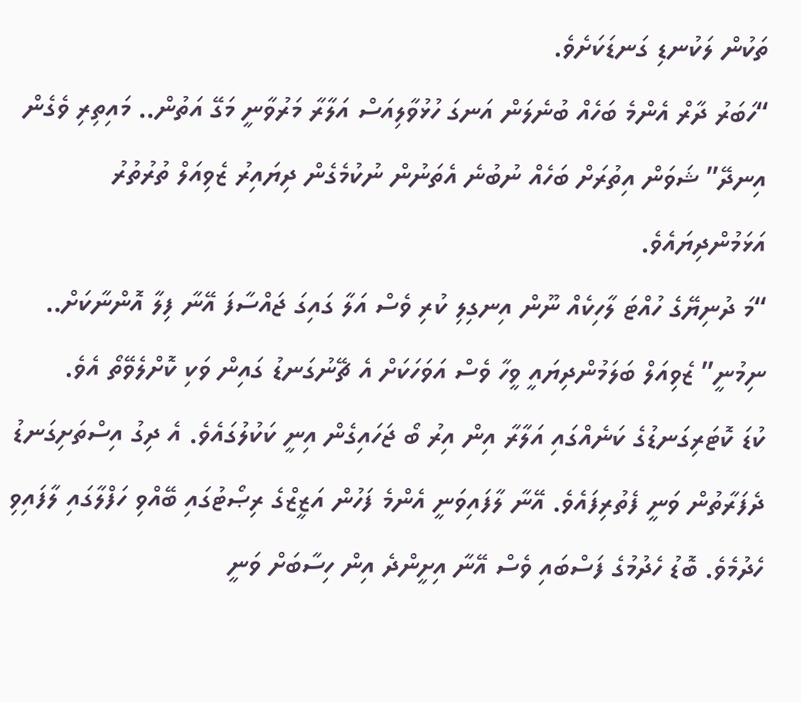ތަކުން ލަކުނޑި ގަނޑަކަށެވެ.
“ހަބަރު ދާރް އެންމެ ބަހެއް ބުނެލަން އަނގަ ހުޅުވާލިއަސް އަލާރާ މަރުވާނީ މަގޭ އަތުން.. މައިތިރި ވެގެން އިނދޭ” ޝަވަން އިތުރަށް ބަހެއް ނުބުނެ އެތަނުން ނުކުމެގެން ދިޔައިރު ޒެވިއަލް ތުރުތުރު އަޅަމުންދިޔައެވެ.
“މަ ދުނިޔޭގެ ހުއްޓަ ލާހިކެއް ނޫން އިނގިލި ކުރި ވެސް އަލާ ގައިގަ ޖައްސާފަ އޭނާ ފިލާ އޮންނާކަށް.. ނިމުނީ” ޒެވިއަލް ބަލަމުންދިޔައީ ވީހާ ވެސް އަވަހަކަށް އެ ޗޭނުގަނޑު ގައިން ވަކި ކޮށްލެވޭތޯ އެވެ.
ކުޑަ ކޮޓަރިގަނޑުގެ ކަނެއްގައި އަލާރާ އިން އިރު ބޯ ޖަހައިގެން އިނީ ކަކުލުގައެވެ. އެ ދިގު އިސްތަށިގަނޑު ދެފަރާތުން ވަނީ ފެތުރިފައެވެ. އޭނާ ލާފައިވަނީ އެންމެ ފަހުން އަޒީޒްގެ ރިޞޯޓުގައި ބޭއްވި ހަފްލާގައި ލާފައިވި ހެދުމެވެ. ބޮޑު ހެދުމުގެ ފަސްބައި ވެސް އޭނާ އިށީންދެ އިން ހިސާބަށް ވަނީ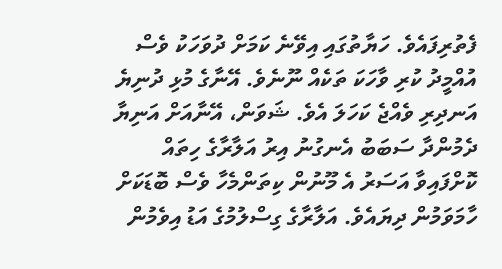ފެތުރިފައެވެ. ހަޔާތުގައި އިވޭނެ ކަމަށް ދުވަހަކު ވެސް އުއްމީދު ކުރި ވާހަކަ ތަކެއް ނޫނެވެ. އޭނާގެ މުޅި ދުނިޔެ އަނދިރި ވެއްޖެ ކަހަލަ އެވެ. ޝަވަން، އޭނާއަށް އަނިޔާ ދެމުންދާ ސަބަބު އެނގުނު އިރު އަލާރާގެ ހިތައް ކޮށްފައިވާ އަސަރު އެ މޫނުން ކިތަންމެހާ ވެސް ބޮޑަކަށް ހާމަވަމުން ދިޔައެވެ. އަލާރާގެ ގިސްލުމުގެ އަޑު އިވެމުން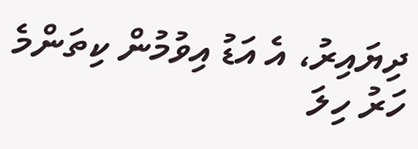ދިޔައިރު، އެ އަޑު އިވުމުން ކިތަންމެ ހަރު ހިލަ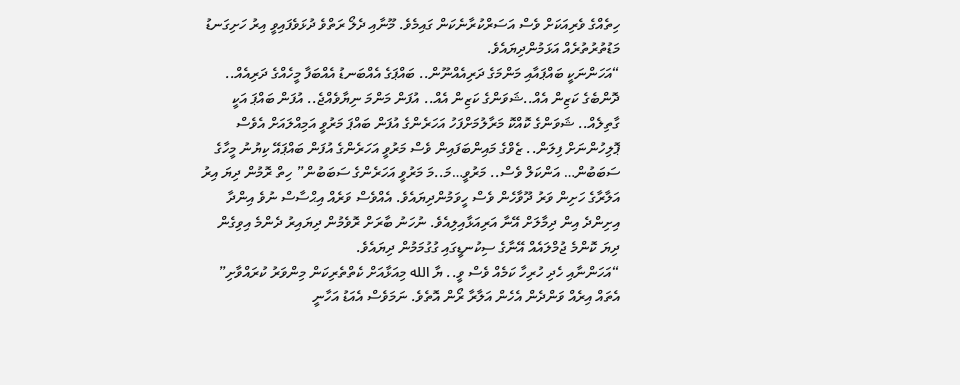ހިތެއްގެ ވެރިއަކަށް ވެސް އަސަރްކުރާނެކަން ގައިމެވެ. މޫނާއި ދެލޯ ރަތްވެ ދުޅަވެފައިވީ އިރު ހަށިގަނޑު މަޑުތުރުތުރެއް އަޅަމުންދިޔައެވެ.
“އަހަންނަކީ ބައްޕައާއި މަންމަގެ ދަރިއެއްނޫން.. ބައްޕަގެ އެއްބަނޑު އެއްބަފާ މީހެއްގެ ދަރިއެއް.. ދޮންބެގެ ކަޒިން އެއް..ޝަވަންގެ ކަޒިން އެއް.. އުފަން މަންމަ ނިޔާވެއްޖެ.. އުފަން ބައްޕަ އަކީ ގާތިލެއް.. ޝަވަންގެ ކޮއްކޮ މަރާލުމަށްފަހު އަހަރެންގެ އުފަން ބައްޕަ މަރުވީ އަމިއްލައަށް އެވެސް ޕޮލިހުންނަށް ފިލަން.. ޒެވްގެ މައިންބަފައިން ވެސް މަރުވީ އަހަރެންގެ އުފަން ބައްޕައޭ ކިޔުނު މީހާގެ ސަބަބުން… އަންކަލް ވެސް.. މަރުވީ…މަ..މަ މަރުވީ އަހަރެންގެ ސަބަބުން” ހިތް ރޮމުން ދިޔަ އިރު އަލާރާގެ ހަށިން ވަރު ދޫވާހެން ވެސް ހީވަމުންދިޔައެވެ. އެއްވެސް ވަރެއް އިޙްސާސް ނުވެ އިންދާ އިށިންދެ އިން ދިމާލަށް އޭނާ އަރިއަޅާއިލިއެވެ. ނުހަނު ބާރަށް ރޮވެމުން ދިޔައިރު ދެންމެ އިވިގެން ދިޔަ ކޮންމެ ޖުމްލައެއް އޭނާގެ ސިކުނޑީގައި ގުގުމަމުން ދިޔައެވެ.
“އަހަންނާއި ހެދި ހުރިހާ ކަމެއް ވެސް ވީ.. ޔާ الله މިއަޅާއަށް ކެތްތެރިކަން މިންވަރު ކުރައްވާށި” އެތައް އިރެއް ވަންދެން އެހެން އަލާރާ ރޯން އޮތެވެ. ނަމަވެސް އެއަޑު އަހާނީ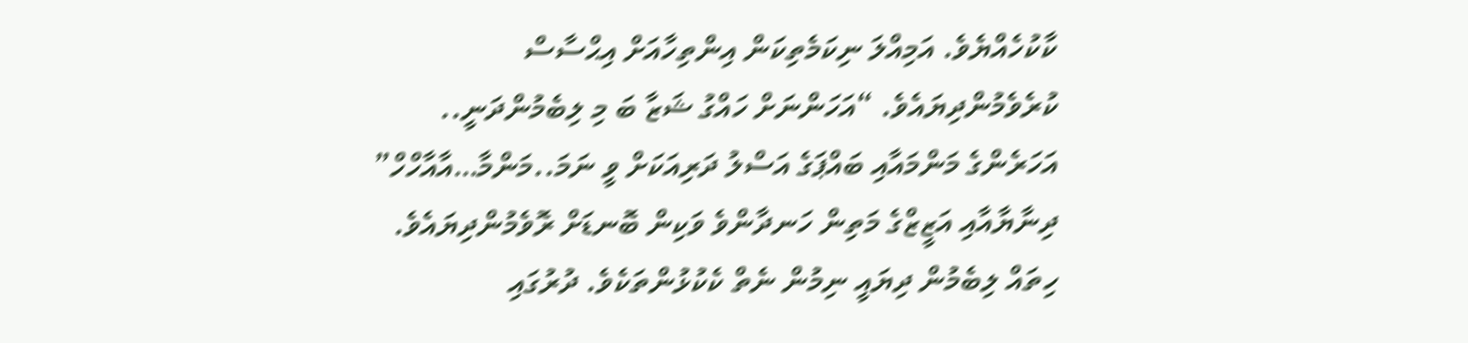ކާކުހެއްޔެވެ. އަމިއްލަ ނިކަމެތިކަން އިންތިހާއަށް އިޙްސާސް ކުރެވެމުންދިޔައެވެ. “އަހަންނަށް ހައްގު ޝަޒާ ބަ މި ލިބެމުންދަނީ.. އަހަރެންގެ މަންމައާއި ބައްޕަގެ އަސްލު ދަރިއަކަށް ވީ ނަމަ..މަންމާ…އާއާހްހް” ދިނާޔާއާއި އަޒީޒްގެ މަތިން ހަނދާންވެ ވަކިން ބޮނޑަށް ރޮވެމުންދިޔައެވެ. ހިތައް ލިބެމުން ދިޔައީ ނިމުން ނެތް ކެކުޅުންތަކެވެ. ދުރުގައި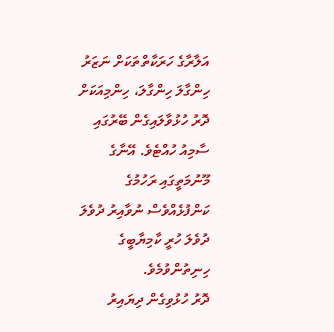އަލާރާގެ ހަރަކާތްތަކަށް ނަޒަރު ހިންގާލަ ހިންގާލަ، ހިންމިއަކަށް ދޮރު ހުޅުވާލައިގެން ބޭރުގައި ސާމިއު ހުއްޓެވެ. އޭނާގެ މޫނުމަތީގައި ރަހުމުގެ ކަންފުޅެއްވެސް ނުވާއިރު ދުވެލަ ދުވެލަ ހުރީ ކާމިޔާބީގެ ހިނިތުންވުމެވެ.
ދޮރު ހުޅުވިގެން ދިޔައިރު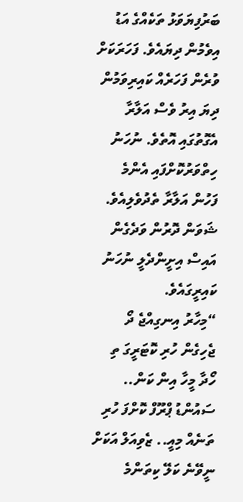ބަރުފިޔަވަޅު ތަކެއްގެ އަޑު އިވެމުން ދިޔައެވެ. ފަހަރަކަށް ވުރެން ފަހަރެއް ކައިރިވަމުން ދިޔަ އިރު ވެސް އަލާރާ އެގޮތުގައި އޮތެވެ. ނުހަނު ހިތްވަރުކޮށްފައި އެންމެ ފަހުން އަލާރާ ތެދުވެލިއެވެ.
ޝަވަން ދޮރުން ވަދެގެން އައިސް އިށީންދެލީ ނުހަނު ކައިރީގައެވެ.
“މިހާރު އިނގިއްޖެ ދޯ ޖެހިގެން ހުރި ކޮޓަރީގަ ތި ހޯދާ މީހާ އިން ކަން.. ސައުންޑު ޕްރޫފް ކޮށްފަ ހުރި ތަނެއް މިއީ.. ޒެވިއަލް އަކަށް ނީވޭނެ ކަލޭ ކިތަންމެ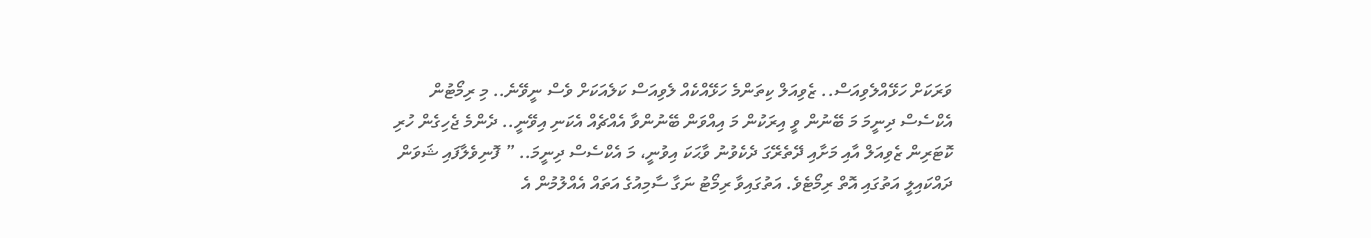ވަރަކަށް ހަޅޭއްލެވިއަސް.. ޒެވިއަލް ކިތަންމެ ހަޅޭއްކެއް ލެވިއަސް ކަލެއަކަށް ވެސް ނީވޭނެ.. މި ރިމޯޓުން އެކްސެސް ދިނީމަ މަ ބޭނުން ވީ އިރަކުން މަ އިއްވަން ބޭނުންވާ އެއްޗެއް އެކަނި އިވޭނީ.. ދެންމެ ޖެހިގެން ހުރި ކޮޓަރިން ޒެވިއަލް އާއި މަށާއި ދޭތެރޭގަ ދެކެވުނު ވާޙަކަ އިވުނީ، މަ އެކްސެސް ދިނީމަ.. ” ފޮނިވެލާފައި ޝަވަން ދައްކައިލީ އަތުގައި އޮތް ރިމޯޓެވެ. އަތުގައިވާ ރިމޯޓު ނަގާ ސާމިއުގެ އަތައް އެއްލުމުން އެ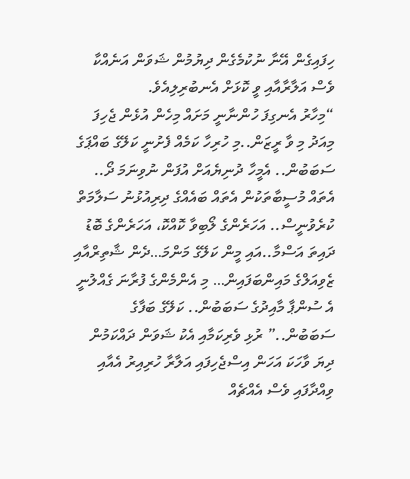ހިފައިގެން އޭނާ ނުކުމެގެން ދިޔުމުން ޝަވަން އަނެއްކާ ވެސް އަލާރާއާއި ވީ ކޮޅަށް އެނބުރިލިއެވެ.
“މިހާރު އެނގިފަ ހުންނާނީ މަށައް މިހެން އުޅެން ޖެހިފަ މިއަދު މި ވާ ރީޒަން..މި ހުރިހާ ކަމެއް ފެށުނީ ކަލޭގެ ބައްޕަގެ ސަބަބުން.. އެމީހާ ދުނިޔެއަށް އުފަން ނުވިނަމަ ދޯ.. އެތައް މުސީބާތަކުން އެތައް ބައެއްގެ ދިރިއުޅުނު ސަލާމަތް ކުރެވުނީސް.. އަހަރެންގެ ލޯބިވާ ކޮއްކޮ، އަހަރެންގެ ބޮޑު ދައިތަ އަސްމާ..އައި މީން ކަލޭގެ މަންމަ…ދެން ޝާތިރްއާއި ޒެވިއަލްގެ މައިންބަފައިން… މި އެންމެންގެ ފުރާނަ ގެއްލުނީ އެ ސުންޕާ މާއިދުގެ ސަބަބުން.. ކަލޭގެ ބަފާގެ ސަބަބުން..” ރުޅި ވެރިކަމާއި އެކު ޝަވަން ދައްކަމުން ދިޔަ ވާހަކަ އަހަން އިސްޖެހިފައި އަލާރާ ހުރިއިރު އެއާއި ވިއްދާފައި ވެސް އެއްޗެއް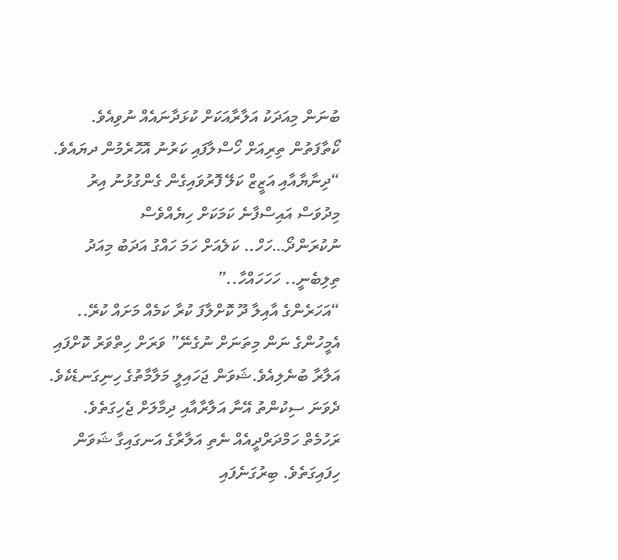ބުނަން މިއަދަކު އަލާރާއަކަށް ކުޅަދާނައެއް ނުވިއެވެ. ކޯތާފަތުން ތިރިއަށް ހޯސްލާފައި ކަރުނު އޮހޮރެމުން ދޔައެވެ.
“ދިނާޔާއާއި އަޒީޒް ކަލޭ ފޮރުވައިގެން ގެންގުޅުނު އިރު މިދުވަސް އައިސްފާނެ ކަމަކަށް ހިޔެއްވެސް ނުކުރަންދޯ…ހަހް.. ކަލެއަށް ހަމަ ހައްގު އަދަބު މިއަދު ތިލިބެނީ.. ހަހަހައްހާ..”
“އަހަރެންގެ އާއިލާ ދޫ ކޮށްލާފަ ކުރާ ކަމެއް މަށައް ކުރޭ.. އެމީހުންގެ ނަން މިތަނަށް ނުގެނޭ” ވަރަށް ހިތްވަރު ކޮށްފައި އަލާރާ ބުނެލިއެވެ.ޝަވަން ޖަހައިލީ މަލާމާތުގެ ހިނިގަނޑެކެވެ. ދެވަނަ ސިކުންތު އޭނާ އަލާރާއާއި ދިމާލަށް ޖެހިގަތެވެ. ރަހުމެތް ހަމްދަރްދީއެއް ނެތި އަލާރާގެ އަނގައިގާ ޝަވަން ހިފައިގަތެވެ. ބިރުގަނެފައި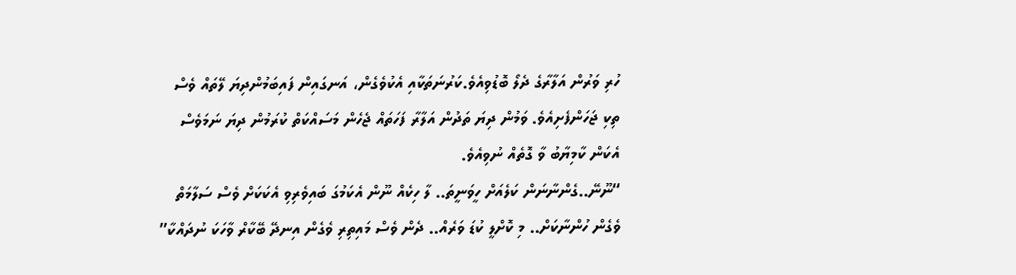ހުރި ވަރުން އަލާރާގެ ދެލޯ ބޮޑުވިއެވެ.ކަރުނަތަކާއި އެކުވެގެން، އަނގައިން ފައިބަމުންދިޔަ ލޭތައް ވެސް ތިކި ޖަހަންފެށިއެވެ. ވަމުން ދިޔަ ތަދުން އަލާރާ ފަހަތައް ޖެހެން މަސައްކަތް ކުރަމުން ދިޔަ ނަމަވެސް އެކަން ކާމިޔާބު ވާ ގޮތެއް ނުވިއެވެ.
“ނޫނޭ..ގެންނާނަން ކަލެއަށް ހީވަނީތަ.. ލާ ހިކެއް ނޫން އެކަމުގަ ބައިވެރިވި އެކަކަށް ވެސް ސަލާމަތް ވެގެން ހުންނާކަށް.. މި ކޮށްލީ ކުޑަ ވަރެއް.. ދެން ވެސް މައިތިރި ވެގެން އިނދޭ ބޭކާރް ވާހަކަ ނުދައްކާ”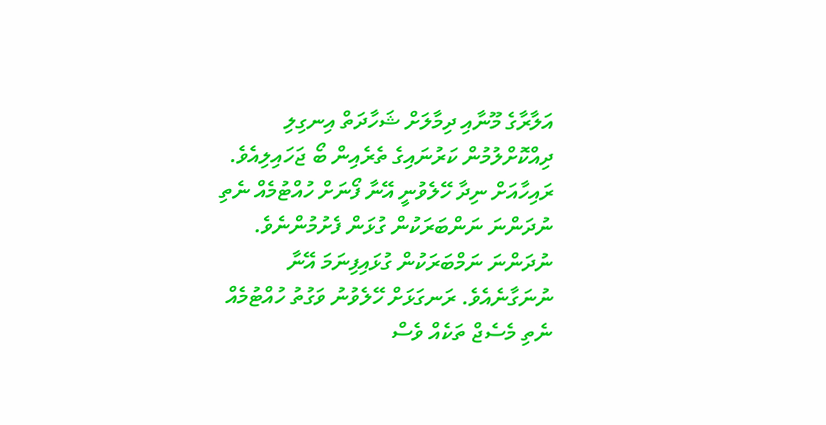އަލާރާގެ މޫނާއި ދިމާލަށް ޝަހާދަތް އިނގިލި ދިއްކޮށްލުމުން ކަރުނައިގެ ތެރެއިން ބޯ ޖަހައިލިއެވެ.
ރައިހާއަށް ނިދާ ހޭލެވުނީ އޭނާ ފޯނަށް ހުއްޓުމެއް ނެތި ނުދަންނަ ނަންބަރަކުން ގުޅަން ފެށުމުންނެވެ. ނުދަންނަ ނަމްބަރަކުން ގުޅައިފިނަމަ އޭނާ ނުނަގާނެއެވެ. ރަނގަޅަށް ހޭލެވުނު ވަގުތު ހުއްޓުމެއް ނެތި މެސެޖް ތަކެއް ވެސް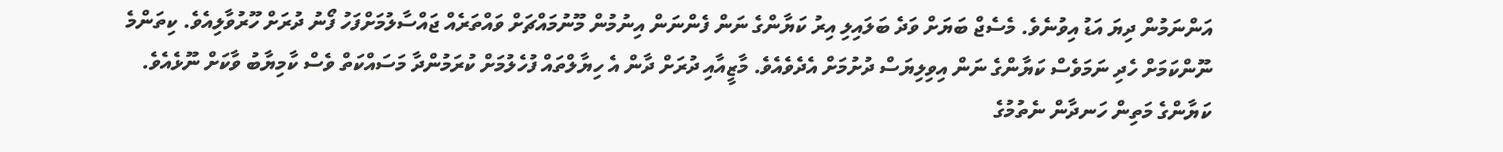އަންނަމުން ދިޔަ އަޑު އިވުނެވެ. މެސެޖް ބަޔަށް ވަދެ ބަލައިލި އިރު ކަޔާންގެ ނަން ފެންނަން އިނުމުން މޫނުމައްޗަށް ވައްތަރެއް ޖައްސާލުމަށްފަހު ފޯނު ދުރަށް ހޫރުވާލިއެވެ. ކިތަންމެ ނޫންކަމަށް ހެދި ނަމަވެސް ކަޔާންގެ ނަން އިވިލިޔަސް ދުށުމަށް އެދެވެއެވެ. މާޒީއާއި ދުރަށް ދާން އެ ހިޔާލްތައް ފުހެލުމަށް ކުރަމުންދާ މަސައްކަތް ވެސް ކާމިޔާބު ވާކަށް ނޫޅެއެވެ. ކަޔާންގެ މަތިން ހަނދާން ނެތުމުގެ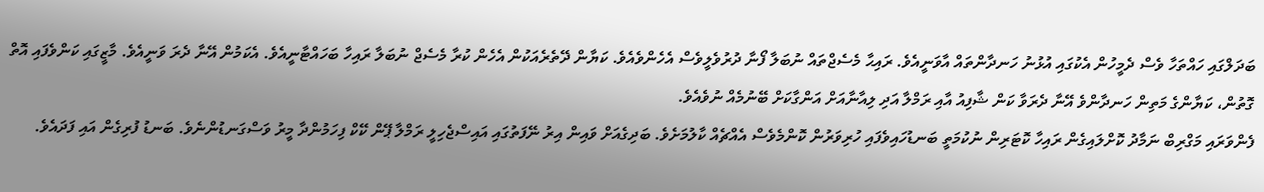ބަދަލްގައި ހައްތަހާ ވެސް ދެމީހުން އެކުގައި އުޅުނު ހަނދާންތައް އާވަނީއެވެ. ރައިޙާ މެސެޖްތައް ނުބަލާ ފޯނާ ދުރުވެލީވެސް އެހެންވެއެވެ. ކަޔާން ދޭތެރެއަކުން އެހެން ކުރާ މެސެޖް ނުބަލާ ރައިހާ ބަހައްޓާނީއެވެ. އެކަމުން އޭނާ ދެރަ ވަނީއެވެ. މާޒީގައި ކަންވެފައި އޮތް ގޮތުން، ކަޔާންގެ މަތިން ހަނދާންވެ އޭނާ ދެރަވާ ކަން ޝާފިއު އާއި ރަމްލާ އަދި ލިއާނާއަށް އަންގާކަށް ބޭނުމެއް ނުވެއެވެ.
ފެންވަރައި މަގްރިބް ނަމާދު ކޮށްލައިގެން ރައިހާ ކޮޓަރިން ނުކުމަތީ ބަނޑުހައިވެފައި ހުރިވަރުން ކޮންމެވެސް އެއްޗެއް ކާލުމަށެވެ. ބަދިގެއަށް ވައިން އިރު ނޭފަތުގައި އައިސްޖެހިލީ ރަމްލާ ޕޭން ކޭކް ފިހަމުންދާ މީރު ވަސްގަނޑުންނެވެ. ބަނޑު ފުރިގެން އައި ފަދައެވެ.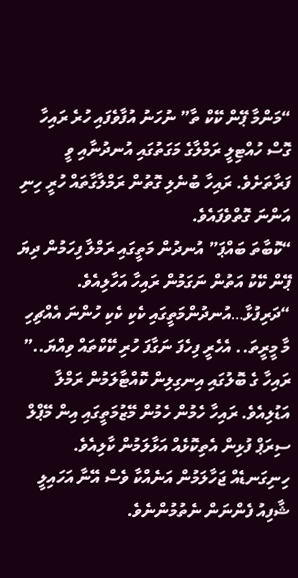“މަންމާ ޕޭން ކޭކް ތާ” ނުހަނު އުފާވެފައި ހުރެ ރައިހާ ގޮސް ހުއްޓިލީ ރަމްލާގެ މަގަތުގައި އުނދުނާއި ވީ ފަރާތަށެވެ. ރައިހާ ބުނެލި ގޮތުން ރަމްލާގާތައް ހުރީ ހިނި އަންނަ ގޮތްވެފައެވެ.
“ކޮބާތަ ބައްޕަ” އުނދުން މަތީގައި ރަމްލާ ފިހަމުން ދިޔަ ޕޭން ކޭކު އަތުން ނަގަމުން ރައިހާ އަހާލިއެވެ.
“ދަރިފުޅާ…އުނދުންމަތީގައި ކެކި ކެކި ހުންނަ އެއްޗިހި މާ މީރީތަ.. އެހެރީ ފިހެފަ ނަގާފަ ހުރި ކޭކްތައް ވިއްޔަ..” ރައިހާ ގެ ބޮލުގައި އިނގިލިން ކޮއްޓާލަމުން ރަމްލާ އަޑުލިއެވެ. ރައިހާ ހެމުން ހެމުން މޭޒުމަތީގައި އިން މޭޕްލް ސިރަޕް ފުޅިން އެތިކޮޅެއް އަޅާލަމުން ކާލިއެވެ. ހިނިގަނޑެއް ޖަހާލަމުން އަނެއްކާ ވެސް އޭނާ އަހައިލީ ޝާފިއު ފެންނަން ނެތުމުންނެވެ.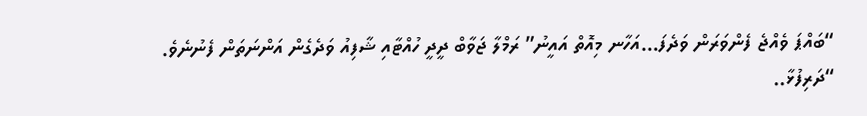“ބައްޕަ ވެއްޖެ ފެންވަރަން ވަދެފަ…އަހާނ މިއޮތް އައީނު” ރަމްލާ ޖަވާބް ދީދީ ހުއްޓާއި ޝާފިއު ވަދެގެން އަންނަތަން ފެނުނެވެ.
“ދަރިފުޅާ..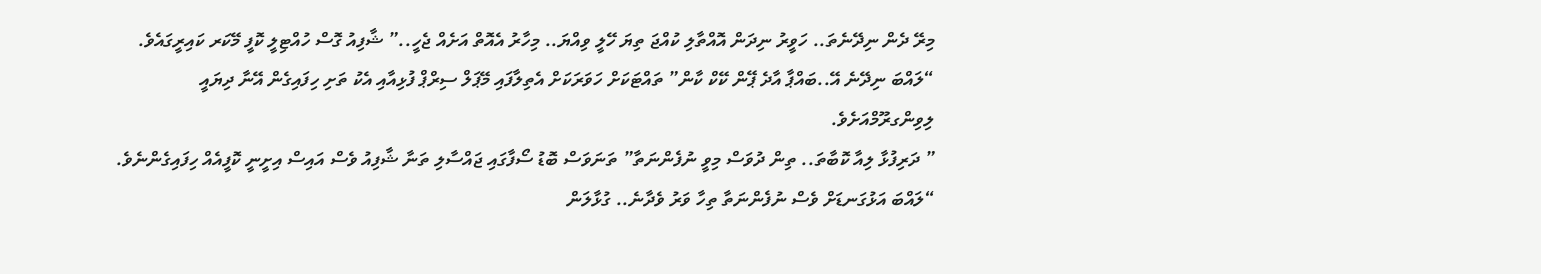މިރޭ ދެން ނިދޭނެތަ.. ހަވީރު ނިދަން އޮއްތާލި ކުއްޖަ ތިޔަ ހޭލީ ވިއްޔަ.. މިހާރު އެއޮތް އަށެއް ޖެހީ..” ޝާފިއު ގޮސް ހުއްޓިލީ ކޮފީ މޭކަރ ކައިރީގައެވެ.
“ލައްބަ ނިދޭނެ އޭ..ބައްޕާ އާދެ ޕޭން ކޭކް ކާން” ތައްޓަކަށް ހަވަރަކަށް އެތިލާފައި މޭޕަލް ސިރްޕް ފުޅިއާއި އެކު ތަށި ހިފައިގެން އޭނާ ދިޔައީ ލިވިންގރޫމްއަށެވެ.
” ދަރިފުޅާ ލިއާ ކޮބާތަ.. ތިން ދުވަސް މިވީ ނުފެންނަތާ” ތަނަވަސް ބޮޑު ސޯފާގައި ޖައްސާލި ތަނާ ޝާފިއު ވެސް އައިސް އިށީނީ ކޮފީއެއް ހިފައިގެންނެވެ.
“ލައްބަ އަޅުގަނޑަށް ވެސް ނުފެންނަތާ ތިހާ ވަރު ވެދާނެ.. ގުޅާލަން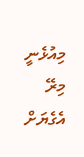މިއުޅެނީ މިރޭ އެގެޔަށް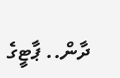ދާން.. ޕާޓީގެ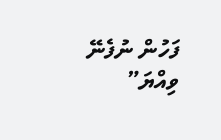ފަހުން ނުފެނޭ ވިއްޔަ”